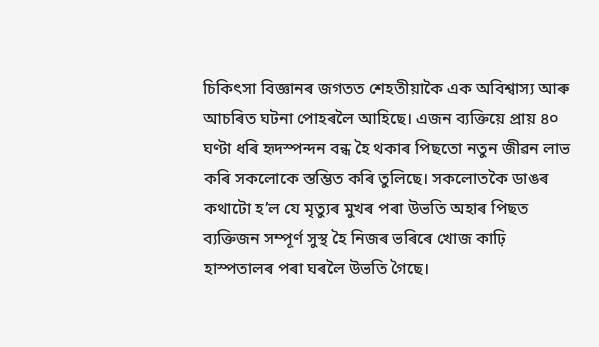চিকিৎসা বিজ্ঞানৰ জগতত শেহতীয়াকৈ এক অবিশ্বাস্য আৰু আচৰিত ঘটনা পোহৰলৈ আহিছে। এজন ব্যক্তিয়ে প্ৰায় ৪০ ঘণ্টা ধৰি হৃদস্পন্দন বন্ধ হৈ থকাৰ পিছতো নতুন জীৱন লাভ কৰি সকলোকে স্তম্ভিত কৰি তুলিছে। সকলোতকৈ ডাঙৰ কথাটো হ’ল যে মৃত্যুৰ মুখৰ পৰা উভতি অহাৰ পিছত ব্যক্তিজন সম্পূৰ্ণ সুস্থ হৈ নিজৰ ভৰিৰে খোজ কাঢ়ি হাস্পতালৰ পৰা ঘৰলৈ উভতি গৈছে।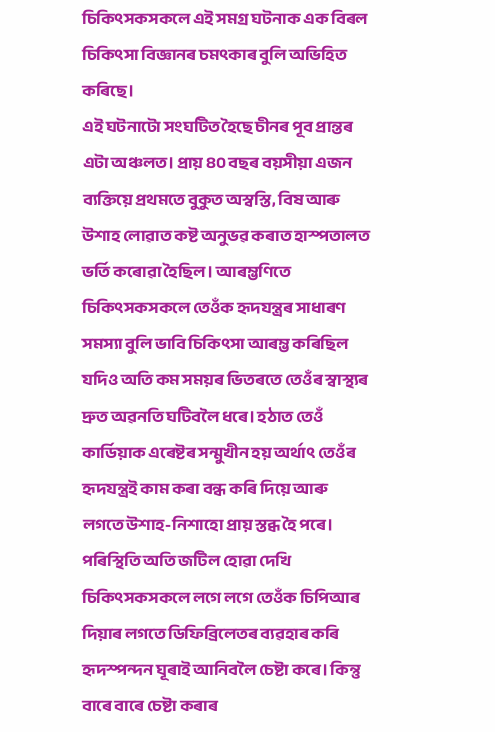চিকিৎসকসকলে এই সমগ্ৰ ঘটনাক এক বিৰল চিকিৎসা বিজ্ঞানৰ চমৎকাৰ বুলি অভিহিত কৰিছে।
এই ঘটনাটো সংঘটিত হৈছে চীনৰ পূব প্ৰান্তৰ এটা অঞ্চলত। প্ৰায় ৪০ বছৰ বয়সীয়া এজন ব্যক্তিয়ে প্ৰথমতে বুকুত অস্বস্তি, বিষ আৰু উশাহ লোৱাত কষ্ট অনুভৱ কৰাত হাস্পতালত ভৰ্তি কৰোৱা হৈছিল। আৰম্ভণিতে চিকিৎসকসকলে তেওঁক হৃদযন্ত্ৰৰ সাধাৰণ সমস্যা বুলি ভাবি চিকিৎসা আৰম্ভ কৰিছিল যদিও অতি কম সময়ৰ ভিতৰতে তেওঁৰ স্বাস্থ্যৰ দ্ৰুত অৱনতি ঘটিবলৈ ধৰে। হঠাত তেওঁ কার্ডিয়াক এৰেষ্টৰ সন্মুখীন হয় অৰ্থাৎ তেওঁৰ হৃদযন্ত্ৰই কাম কৰা বন্ধ কৰি দিয়ে আৰু লগতে উশাহ-নিশাহো প্ৰায় স্তব্ধ হৈ পৰে।
পৰিস্থিতি অতি জটিল হোৱা দেখি চিকিৎসকসকলে লগে লগে তেওঁক চিপিআৰ দিয়াৰ লগতে ডিফিব্ৰিলেতৰ ব্যৱহাৰ কৰি হৃদস্পন্দন ঘূৰাই আনিবলৈ চেষ্টা কৰে। কিন্তু বাৰে বাৰে চেষ্টা কৰাৰ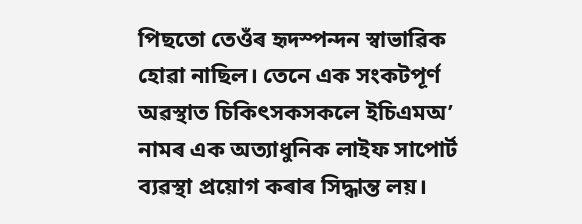পিছতো তেওঁৰ হৃদস্পন্দন স্বাভাৱিক হোৱা নাছিল। তেনে এক সংকটপূৰ্ণ অৱস্থাত চিকিৎসকসকলে ইচিএমঅ’ নামৰ এক অত্যাধুনিক লাইফ সাপোৰ্ট ব্যৱস্থা প্ৰয়োগ কৰাৰ সিদ্ধান্ত লয়।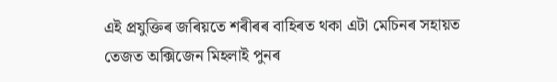এই প্ৰযুক্তিৰ জৰিয়তে শৰীৰৰ বাহিৰত থকা এটা মেচিনৰ সহায়ত তেজত অক্সিজেন মিহলাই পুনৰ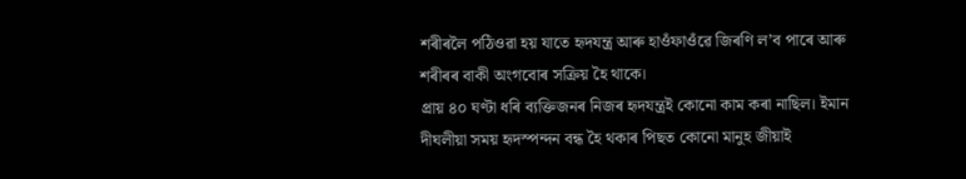শৰীৰলৈ পঠিওৱা হয় যাতে হৃদযন্ত্ৰ আৰু হাওঁফাওঁৱে জিৰণি ল’ব পাৰে আৰু শৰীৰৰ বাকী অংগবোৰ সক্ৰিয় হৈ থাকে।
প্ৰায় ৪০ ঘণ্টা ধৰি ব্যক্তিজনৰ নিজৰ হৃদযন্ত্ৰই কোনো কাম কৰা নাছিল। ইমান দীঘলীয়া সময় হৃদস্পন্দন বন্ধ হৈ থকাৰ পিছত কোনো মানুহ জীয়াই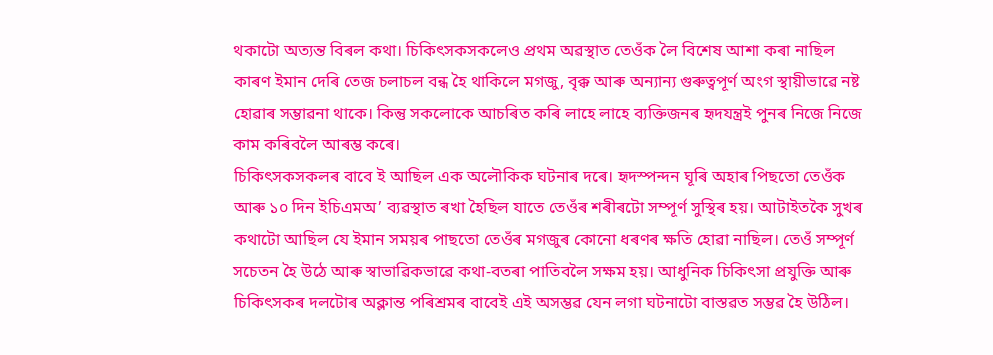থকাটো অত্যন্ত বিৰল কথা। চিকিৎসকসকলেও প্ৰথম অৱস্থাত তেওঁক লৈ বিশেষ আশা কৰা নাছিল কাৰণ ইমান দেৰি তেজ চলাচল বন্ধ হৈ থাকিলে মগজু, বৃক্ক আৰু অন্যান্য গুৰুত্বপূৰ্ণ অংগ স্থায়ীভাৱে নষ্ট হোৱাৰ সম্ভাৱনা থাকে। কিন্তু সকলোকে আচৰিত কৰি লাহে লাহে ব্যক্তিজনৰ হৃদযন্ত্ৰই পুনৰ নিজে নিজে কাম কৰিবলৈ আৰম্ভ কৰে।
চিকিৎসকসকলৰ বাবে ই আছিল এক অলৌকিক ঘটনাৰ দৰে। হৃদস্পন্দন ঘূৰি অহাৰ পিছতো তেওঁক আৰু ১০ দিন ইচিএমঅ’ ব্যৱস্থাত ৰখা হৈছিল যাতে তেওঁৰ শৰীৰটো সম্পূৰ্ণ সুস্থিৰ হয়। আটাইতকৈ সুখৰ কথাটো আছিল যে ইমান সময়ৰ পাছতো তেওঁৰ মগজুৰ কোনো ধৰণৰ ক্ষতি হোৱা নাছিল। তেওঁ সম্পূৰ্ণ সচেতন হৈ উঠে আৰু স্বাভাৱিকভাৱে কথা-বতৰা পাতিবলৈ সক্ষম হয়। আধুনিক চিকিৎসা প্ৰযুক্তি আৰু চিকিৎসকৰ দলটোৰ অক্লান্ত পৰিশ্ৰমৰ বাবেই এই অসম্ভৱ যেন লগা ঘটনাটো বাস্তৱত সম্ভৱ হৈ উঠিল।